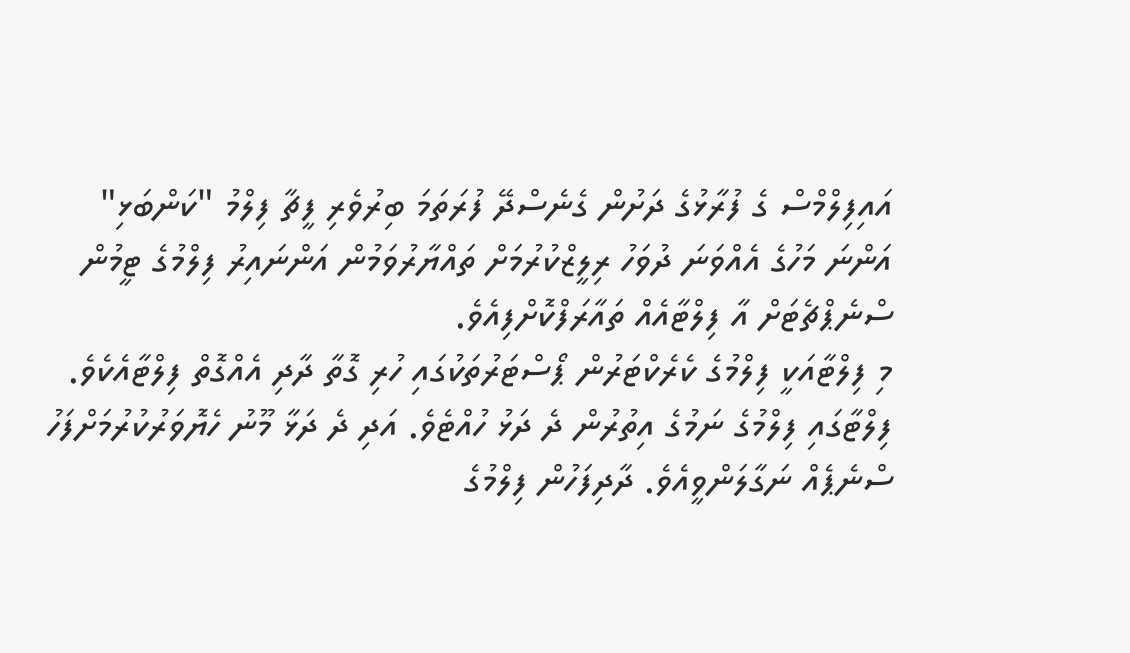އައިފިލްމްސް ގެ ފުރާޅުގެ ދަށުން ގެނެސްދޭ ފުރަތަމަ ބިރުވެރި ފީޗާ ފިލްމު "ކަންބަޅި" އަންނަ މަހުގެ އެއްވަނަ ދުވަހު ރިލީޒްކުރުމަށް ތައްޔާރުވަމުން އަންނައިރު ފިލްމުގެ ޓީމުން ސްނެޕްޗެޓަށް އާ ފިލްޓާއެއް ތައާރަފްކޮށްފިއެވެ.
މި ފިލްޓާއަކީ ފިލްމުގެ ކެރެކްޓަރުން ޕޯސްޓަރުތަކުގައި ހުރި ގޮތާ ދާދި އެއްގޮތް ފިލްޓާއެކެވެ. ފިލްޓާގައި ފިލްމުގެ ނަމުގެ އިތުރުން ދެ ދަޅު ހުއްޓެވެ. އަދި ދެ ދަޅާ މޫނު ހެޔޮވަރުކުރުމަށްފަހު ސްނެޕެއް ނަގާލަންވީއެވެ. ދާދިފަހުން ފިލްމުގެ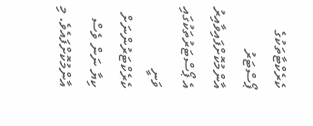ކެރެކްޓާތަކުގެ ޕޯސްޓަރު އާންމުކޮށްފައިވާއިރު އެ ޕޯސްޓަރުތަކުގައި ވަނީ ކެރެކްޓަރުންނަށް ކިޔާ ނަން ވެސް އާންމުކޮށްފައެވެ. މި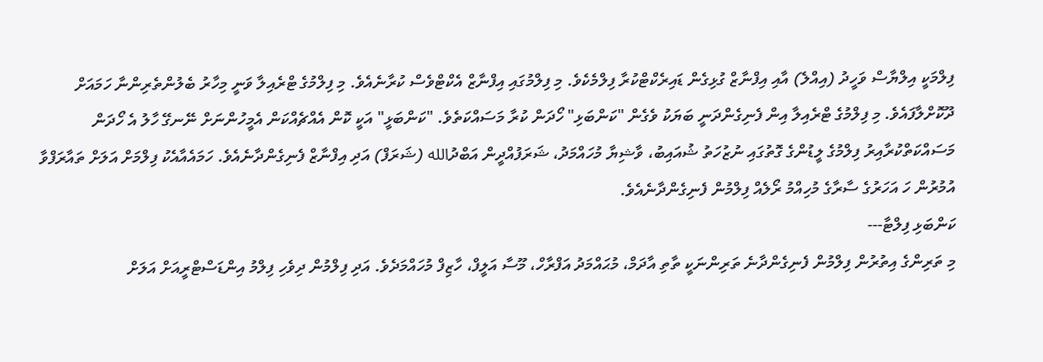ފިލްމަކީ އިލްޔާސް ވަހީދު (އިއްލެ) އާއި އިފްނާޒް ގުޅިގެން ޑައިރެކްޓްކުރާ ފިލްމެކެވެ. މި ފިލްމުގައި އިފްނާޒް އެކްޓްވެސް ކުރާނެއެވެ. މި ފިލްމުގެ ޓްރެއިލާ ވަނީ މިހާރު ބެލުންތެރިންނާ ހަމައަށް ދޫކޮށްލާފައެވެ. މި ފިލްމުގެ ޓްރެއިލާ އިން ފެނިގެންދަނީ ބަޔަކު ވެގެން "ކަންބަޅި" ހޯދަން ކުރާ މަސައްކަތެވެ. "ކަންބަޅީ" އަކީ ކޮން އެއްޗެއްކަން އެމީހުންނަށް ނޭނގޭ ހާލު އެ ހޯދަން މަސައްކަތްކުރާއިރު ފިލްމުގެ ލީޑުންގެ ގޮތުގައި ނުޒުހަތު ޝުއައިބު، ވާޝިޔާ މުހައްމަދު، ޝަރަފުއްދީން އަބްދުالله (ޝަރަފް) އަދި އިފްނާޒް ފެނިގެންދާނެއެވެ. ހަމައެއާއެކު ފިލްމަށް އަލަށް ތައާރަފްވާ އުމުރުން ހަ އަހަރުގެ ސާރާގެ މުހިއްމު ރޯލެއް ފިލްމުން ފެނިގެންދާނެއެވެ.
ކަންބަޅި ފިލްޓާ---
މި ތަރިންގެ އިތުރުން ފިލްމުން ފެނިގެންދާނެ ތަރިންނަކީ ތާތި އާދަމް، މުޙައްމަދު އަފްރާހް، މޫސާ އަލީފް، ހާޒިފް މުހައްމަދެވެ. އަދި ފިލްމުން ދިވެހި ފިލްމު އިންޑަސްޓްރީއަށް އަލަށް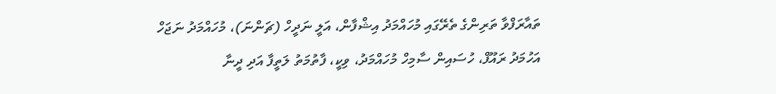ތައާރަފްވާ ތަރިންގެ ތެރޭގައި މުހައްމަދު އިޝްފާން، އަލީ ނަދީހް (ޗަންނަ)، މުހައްމަދު ނަޖަހް އަހުމަދު ރައޫފް، ހުސައިން ސާމިހް މުހައްމަދު، ވިކީ، ފާތުމަތު ލަތީފާ އަދި ދީނާ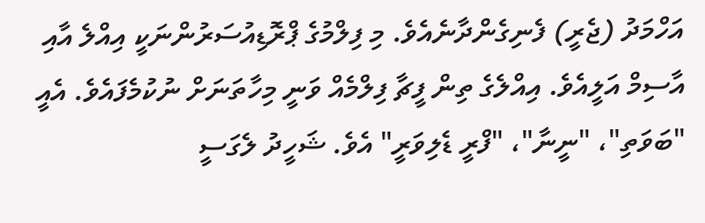އަހްމަދު (ޖެރީ) ފެނިގެންދާނެއެވެ. މި ފިލްމުގެ ޕްރޮޑިއުސަރުންނަކީ އިއްލެ އާއި އާސިމް އަލީއެވެ. އިއްލެގެ ތިން ފީޗާ ފިލްމެއް ވަނީ މިހާތަނަށް ނުކުމެފައެވެ. އެއީ "ބަވަތި"، "ނީނާ"، "ފްރީ ޑެލިވަރީ" އެވެ. ޝަހީދު ލެގަސީ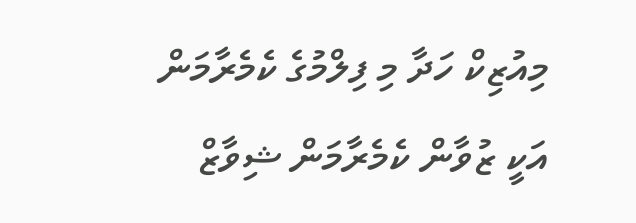މިއުޒިކް ހަދާ މި ފިލްމުގެ ކެމެރާމަން އަކީ ޒުވާން ކެމެރާމަން ޝިވާޒް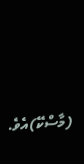(މާސްކޭ)އެވެ.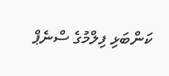ކަންބަޅި ފިލްމުގެ ސްނެޕް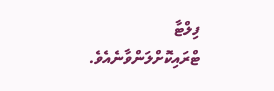ފިލްޓާ ޓްރައިކޮށްލަންވާނެއެވެ.